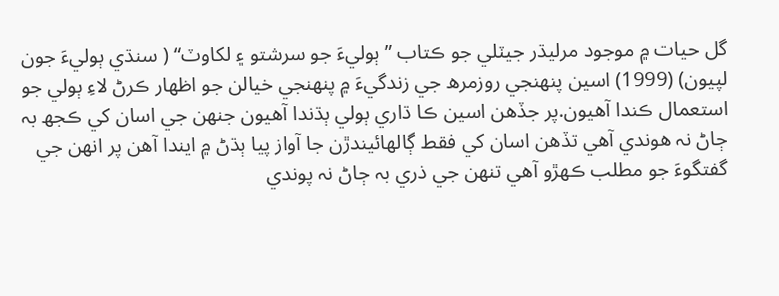گل حيات ۾ موجود مرليڌر جيٽلي جو ڪتاب ” ٻوليءَ جو سرشتو ۽ لکاوٽ“ ( سنڌي ٻوليءَ جون لپيون) (1999) اسين پنهنجي روزمرھ جي زندگيءَ ۾ پنهنجي خيالن جو اظھار ڪرڻ لاءِ ٻولي جو استعمال ڪندا آھيون.پر جڏھن اسين ڪا ڌاري ٻولي ٻڌندا آھيون جنهن جي اسان کي ڪجھ بہ ڄاڻ نہ ھوندي آھي تڏھن اسان کي فقط ڳالھائيندڙن جا آواز پيا ٻڌڻ ۾ ايندا آھن پر انهن جي گفتگوءَ جو مطلب ڪھڙو آھي تنهن جي ذري بہ ڄاڻ نہ پوندي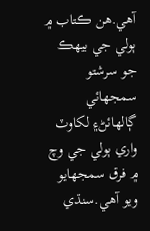آھي.ھن ڪتاب ۾ ٻولي جي بيھڪ جو سرشتو سمجھائي ڳالھائڻ۽ لکاوٽ واري ٻولي جي وچ ۾ فرق سمجهايو ويو آھي.سنڌي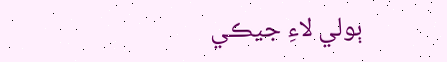ٻولي لاءِ جيڪي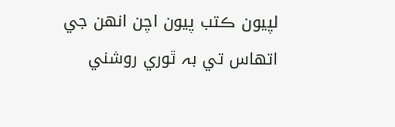لپيون ڪتب پيون اچن انهن جي اتھاس تي بہ ٿوري روشني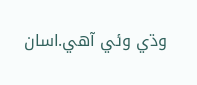وڌي وئي آھي.اسان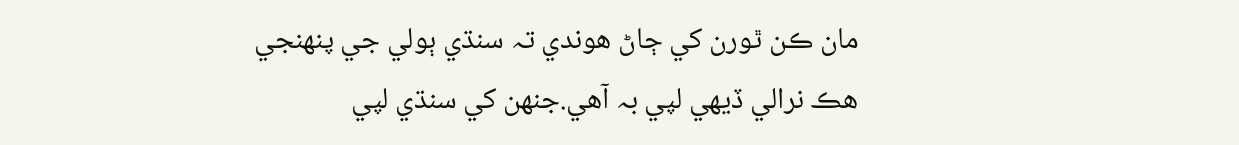مان ڪن ٿورن کي ڄاڻ ھوندي تہ سنڌي ٻولي جي پنهنجي ھڪ نرالي ڏيھي لپي بہ آھي.جنهن کي سنڌي لپي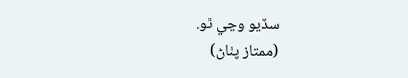سڏيو وڃي ٿو.
(ممتاز پٺاڻ)